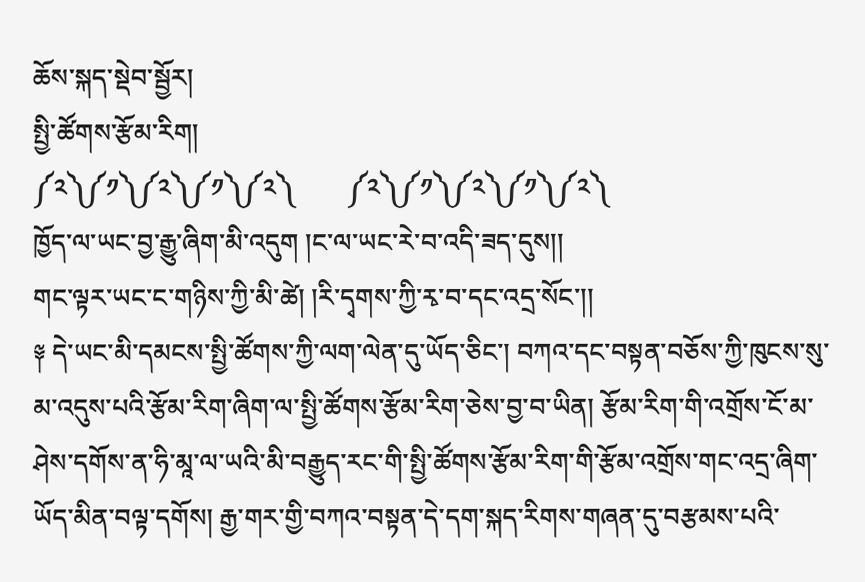ཆོས་སྐད་སྡེབ་སྦྱོར།
སྤྱི་ཚོགས་རྩོམ་རིག།
༼༢༽༼༡༽༼༢༽༼༡༽༼༢༽        ༼༢༽༼༡༽༼༢༽༼༡༽༼༢༽
ཁྱོད་ལ་ཡང་བྱ་རྒྱུ་ཞིག་མི་འདུག །ང་ལ་ཡང་རེ་བ་འདི་ཟད་དུས།།
གང་ལྟར་ཡང་ང་གཉིས་ཀྱི་མི་ཚེ། །རི་དྭགས་ཀྱི་རྭ་བ་དང་འདྲ་སོང་།།
༈ དེ་ཡང་མི་དམངས་སྤྱི་ཚོགས་ཀྱི་ལག་ལེན་དུ་ཡོད་ཅིང་། བཀའ་དང་བསྟན་བཅོས་ཀྱི་ཁུངས་སུ་མ་འདུས་པའི་རྩོམ་རིག་ཞིག་ལ་སྤྱི་ཚོགས་རྩོམ་རིག་ཅེས་བྱ་བ་ཡིན། རྩོམ་རིག་གི་འགྲོས་ངོ་མ་ཤེས་དགོས་ན་ཧི་མཱ་ལ་ཡའི་མི་བརྒྱུད་རང་གི་སྤྱི་ཚོགས་རྩོམ་རིག་གི་རྩོམ་འགྲོས་གང་འདྲ་ཞིག་ཡོད་མིན་བལྟ་དགོས། རྒྱ་གར་གྱི་བཀའ་བསྟན་དེ་དག་སྐད་རིགས་གཞན་དུ་བརྩམས་པའི་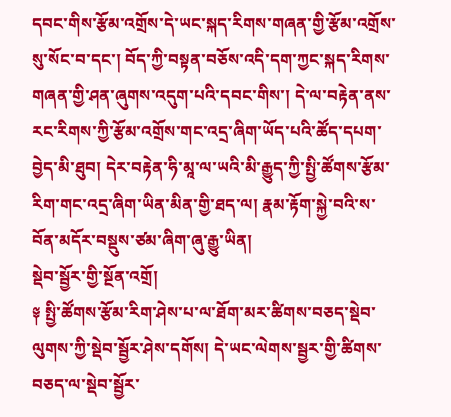དབང་གིས་རྩོམ་འགྲོས་དེ་ཡང་སྐད་རིགས་གཞན་གྱི་རྩོམ་འགྲོས་སུ་སོང་བ་དང་། བོད་ཀྱི་བསྟན་བཅོས་འདི་དག་ཀྱང་སྐད་རིགས་གཞན་གྱི་ཤན་ཞུགས་འདུག་པའི་དབང་གིས་། དེ་ལ་བརྟེན་ནས་རང་རིགས་ཀྱི་རྩོམ་འགྲོས་གང་འདྲ་ཞིག་ཡོད་པའི་ཚོད་དཔག་བྱེད་མི་ཐུབ། དེར་བརྟེན་ཧི་མཱ་ལ་ཡའི་མི་རྒྱུད་ཀྱི་སྤྱི་ཚོགས་རྩོམ་རིག་གང་འདྲ་ཞིག་ཡིན་མིན་གྱི་ཐད་ལ། རྣམ་རྟོག་སྐྱེ་བའི་ས་བོན་མདོར་བསྡུས་ཙམ་ཞིག་ཞུ་རྒྱུ་ཡིན།
སྡེབ་སྦྱོར་གྱི་སྔོན་འགྲོ།
༈ སྤྱི་ཚོགས་རྩོམ་རིག་ཤེས་པ་ལ་ཐོག་མར་ཚིགས་བཅད་སྡེབ་ལུགས་ཀྱི་སྡེབ་སྦྱོར་ཤེས་དགོས། དེ་ཡང་ལེགས་སྦྱར་གྱི་ཚིགས་བཅད་ལ་སྡེབ་སྦྱོར་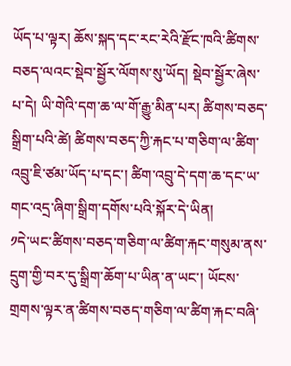ཡོད་པ་ལྟར། ཆོས་སྐད་དང་རང་རེའི་རྫོང་ཁའི་ཚིགས་བཅད་ལའང་སྡེབ་སྦྱོར་ལོགས་སུ་ཡོད། སྡེབ་སྦྱོར་ཞེས་པ་དེ། ཡི་གེའི་དག་ཆ་ལ་གོ་རྒྱུ་མིན་པར། ཚིགས་བཅད་སྒྲིག་པའི་ཚེ། ཚིགས་བཅད་ཀྱི་རྐང་པ་གཅིག་ལ་ཚིག་འབྲུ་ཇི་ཙམ་ཡོད་པ་དང་། ཚིག་འབྲུ་དེ་དག་ཆ་དང་ཡ་གང་འདྲ་ཞིག་སྒྲིག་དགོས་པའི་སྐོར་དེ་ཡིན།
༡དེ་ཡང་ཚིགས་བཅད་གཅིག་ལ་ཚིག་རྐང་གསུམ་ནས་དྲུག་གྱི་བར་དུ་སྒྲིག་ཆོག་པ་ཡིན་ན་ཡང་། ཡོངས་གྲགས་ལྟར་ན་ཚིགས་བཅད་གཅིག་ལ་ཚིག་རྐང་བཞི་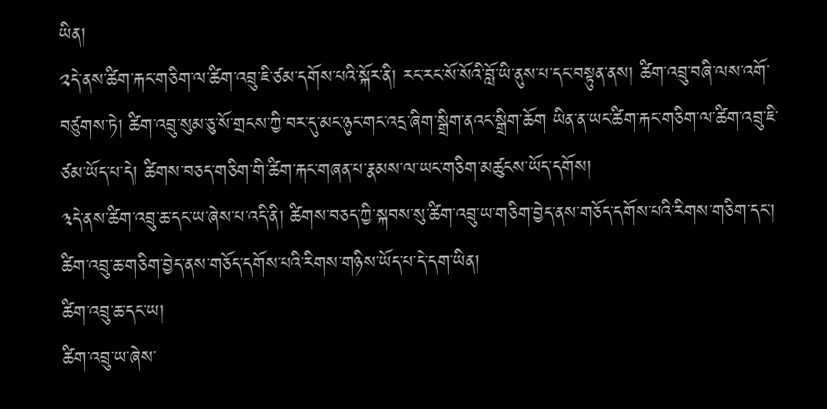ཡིན།
༢དེ་ནས་ཚིག་རྐང་གཅིག་ལ་ཚིག་འབྲུ་ཇི་ཙམ་དགོས་པའི་སྐོར་ནི། རང་རང་སོ་སོའི་བློ་ཡི་ནུས་པ་དང་བསྟུན་ནས། ཚིག་འབྲུ་བཞི་ལས་འགོ་བཙུགས་ཏེ། ཚིག་འབྲུ་སུམ་ཅུ་སོ་གྲངས་ཀྱི་བར་དུ་མང་ཉུང་གང་འདྲ་ཞིག་སྒྲིག་ནའང་སྒྲིག་ཆོག ཡིན་ན་ཡང་ཚིག་རྐང་གཅིག་ལ་ཚིག་འབྲུ་ཇི་ཙམ་ཡོད་པ་དེ། ཚིགས་བཅད་གཅིག་གི་ཚིག་རྐང་གཞན་པ་རྣམས་ལ་ཡང་གཅིག་མཚུངས་ཡོད་དགོས།
༣དེ་ནས་ཚིག་འབྲུ་ཆ་དང་ཡ་ཞེས་པ་འདི་ནི། ཚིགས་བཅད་ཀྱི་སྐབས་སུ་ཚིག་འབྲུ་ཡ་གཅིག་བྱེད་ནས་གཅོད་དགོས་པའི་རིགས་གཅིག་དང་། ཚིག་འབྲུ་ཆ་གཅིག་བྱེད་ནས་གཅོད་དགོས་པའི་རིགས་གཉིས་ཡོད་པ་དེ་དག་ཡིན།
ཚིག་འབྲུ་ཆ་དང་ཡ།
ཚིག་འབྲུ་ཡ་ཞེས་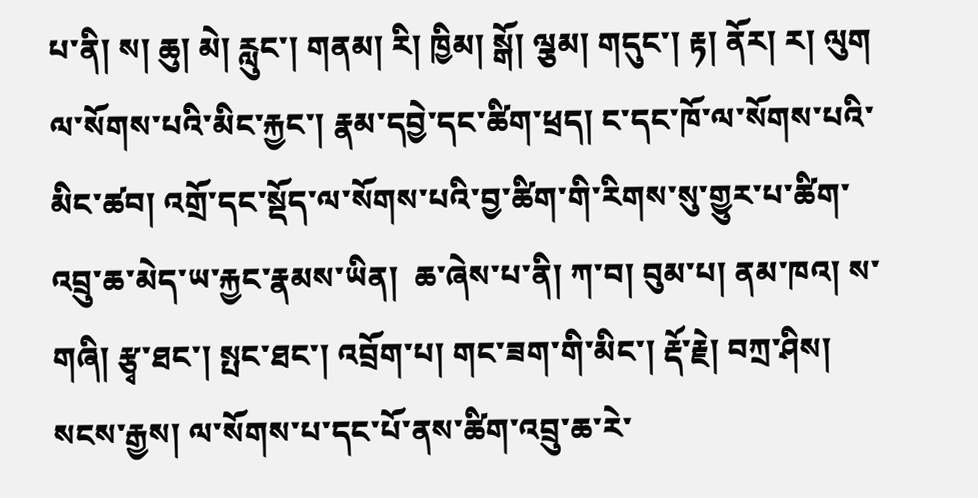པ་ནི། ས། ཆུ། མེ། རླུང་། གནམ། རི། ཁྱིམ། སྒོ། ལྕམ། གདུང་། རྟ། ནོར། ར། ལུག ལ་སོགས་པའི་མིང་རྐྱང་། རྣམ་དབྱེ་དང་ཚིག་ཕྲད། ང་དང་ཁོ་ལ་སོགས་པའི་མིང་ཚབ། འགྲོ་དང་སྡོད་ལ་སོགས་པའི་བྱ་ཚིག་གི་རིགས་སུ་གྱུར་པ་ཚིག་འབྲུ་ཆ་མེད་ཡ་རྐྱང་རྣམས་ཡིན།  ཆ་ཞེས་པ་ནི། ཀ་བ། བུམ་པ། ནམ་ཁའ། ས་གཞི། རྩྭ་ཐང་། སྤང་ཐང་། འབྲོག་པ། གང་ཟག་གི་མིང་། རྡོ་རྗེ། བཀྲ་ཤིས། སངས་རྒྱས། ལ་སོགས་པ་དང་པོ་ནས་ཚིག་འབྲུ་ཆ་རེ་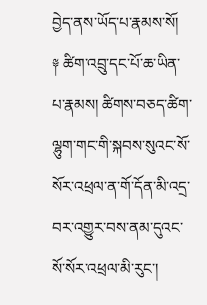བྱེད་ནས་ཡོད་པ་རྣམས་སོ།
༈ ཚིག་འབྲུ་དང་པོ་ཆ་ཡིན་པ་རྣམས། ཚིགས་བཅད་ཚིག་ལྷུག་གང་གི་སྐབས་སུའང་སོ་སོར་འཕྲལ་ན་གོ་དོན་མི་འདྲ་བར་འགྱུར་བས་ནམ་དུའང་སོ་སོར་འཕྲལ་མི་རུང་།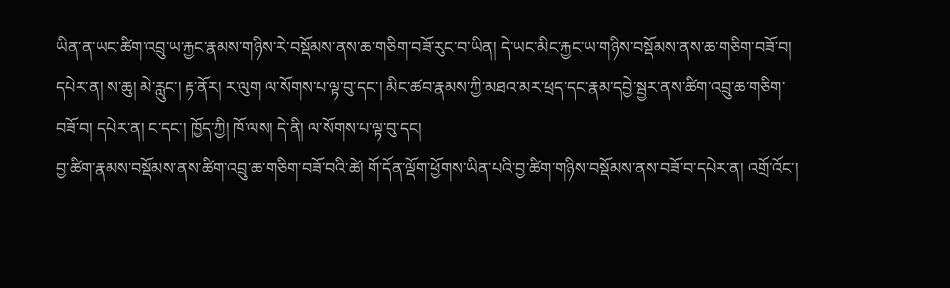ཡིན་ན་ཡང་ཚིག་འབྲུ་ཡ་རྐྱང་རྣམས་གཉིས་རེ་བསྡོམས་ནས་ཆ་གཅིག་བཟོ་རུང་བ་ཡིན། དེ་ཡང་མིང་རྐྱང་ཡ་གཉིས་བསྡོམས་ནས་ཆ་གཅིག་བཟོ་བ། དཔེར་ན། ས་ཆུ། མེ་རླུང་། རྟ་ནོར། ར་ལུག ལ་སོགས་པ་ལྟ་བུ་དང་། མིང་ཚབ་རྣམས་ཀྱི་མཐའ་མར་ཕྲད་དང་རྣམ་དབྱེ་སྦྱར་ནས་ཚིག་འབྲུ་ཆ་གཅིག་བཟོ་བ། དཔེར་ན། ང་དང་། ཁྱོད་ཀྱི། ཁོ་ལས། དེ་ནི། ལ་སོགས་པ་ལྟ་བུ་དང།
བྱ་ཚིག་རྣམས་བསྡོམས་ནས་ཚིག་འབྲུ་ཆ་གཅིག་བཟོ་བའི་ཚེ། གོ་དོན་ལྡོག་ཕྱོགས་ཡིན་པའི་བྱ་ཚིག་གཉིས་བསྡོམས་ནས་བཟོ་བ་དཔེར་ན། འགྲོ་འོང་།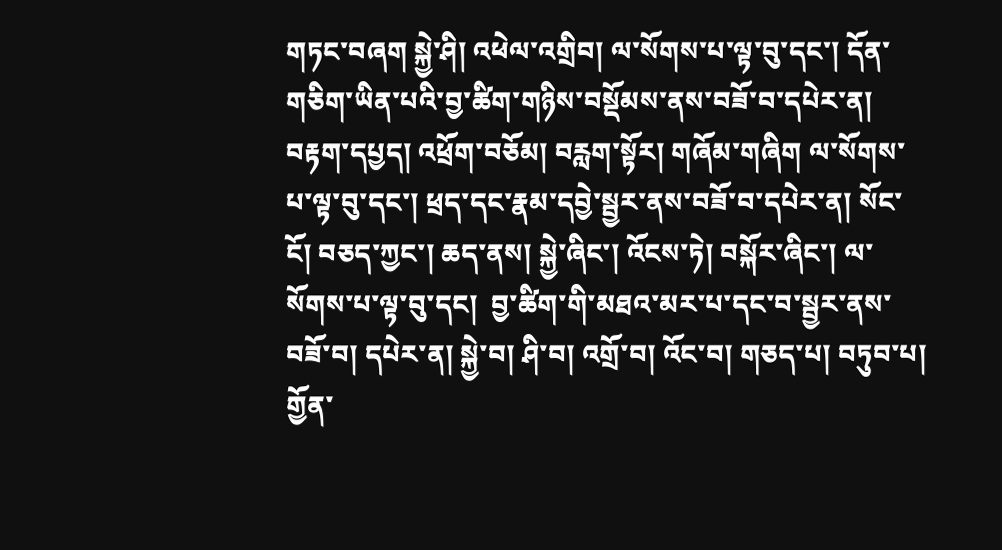གཏང་བཞག སྐྱེ་ཤི། འཕེལ་འགྲིབ། ལ་སོགས་པ་ལྟ་བུ་དང་། དོན་གཅིག་ཡིན་པའི་བྱ་ཚིག་གཉིས་བསྡོམས་ནས་བཟོ་བ་དཔེར་ན། བརྟག་དཔྱད། འཕྲོག་བཅོམ། བརླག་སྟོར། གཞོམ་གཞིག ལ་སོགས་པ་ལྟ་བུ་དང་། ཕྲད་དང་རྣམ་དབྱེ་སྦྱར་ནས་བཟོ་བ་དཔེར་ན། སོང་ངོ། བཅད་ཀྱང་། ཆད་ནས། སྐྱེ་ཞིང་། འོངས་ཏེ། བསྐོར་ཞིང་། ལ་སོགས་པ་ལྟ་བུ་དང།  བྱ་ཚིག་གི་མཐའ་མར་པ་དང་བ་སྦྱར་ནས་བཟོ་བ། དཔེར་ན། སྐྱེ་བ། ཤི་བ། འགྲོ་བ། འོང་བ། གཅད་པ། བཏུབ་པ། གྱོན་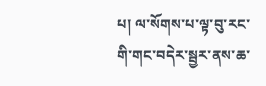པ། ལ་སོགས་པ་ལྟ་བུ་རང་གི་གང་བདེར་སྦྱར་ནས་ཆ་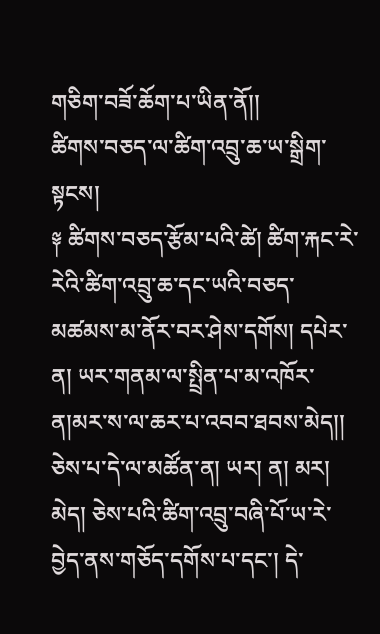གཅིག་བཟོ་ཆོག་པ་ཡིན་ནོ།།
ཚིགས་བཅད་ལ་ཚིག་འབྲུ་ཆ་ཡ་སྒྲིག་སྟངས།
༈ ཚིགས་བཅད་རྩོམ་པའི་ཚེ། ཚིག་རྐང་རེ་རེའི་ཚིག་འབྲུ་ཆ་དང་ཡའི་བཅད་མཚམས་མ་ནོར་བར་ཤེས་དགོས། དཔེར་ན། ཡར་གནམ་ལ་སྤྲིན་པ་མ་འཁོར་ན།མར་ས་ལ་ཆར་པ་འབབ་ཐབས་མེད།། ཅེས་པ་དེ་ལ་མཚོན་ན། ཡར། ན། མར། མེད། ཅེས་པའི་ཚིག་འབྲུ་བཞི་པོ་ཡ་རེ་བྱེད་ནས་གཅོད་དགོས་པ་དང་། དེ་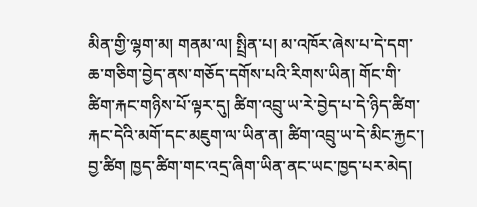མིན་གྱི་ལྷག་མ། གནམ་ལ། སྤྲིན་པ། མ་འཁོར་ཞེས་པ་དེ་དག་ཆ་གཅིག་བྱེད་ནས་གཅོད་དགོས་པའི་རིགས་ཡིན། གོང་གི་ཚིག་རྐང་གཉིས་པོ་ལྟར་དུ། ཚིག་འབྲུ་ཡ་རེ་བྱེད་པ་དེ་ཉིད་ཚིག་རྐང་དེའི་མགོ་དང་མཇུག་ལ་ཡིན་ན། ཚིག་འབྲུ་ཡ་དེ་མིང་རྐྱང་། བྱ་ཚིག ཁྱད་ཚིག་གང་འདྲ་ཞིག་ཡིན་ནང་ཡང་ཁྱད་པར་མེད།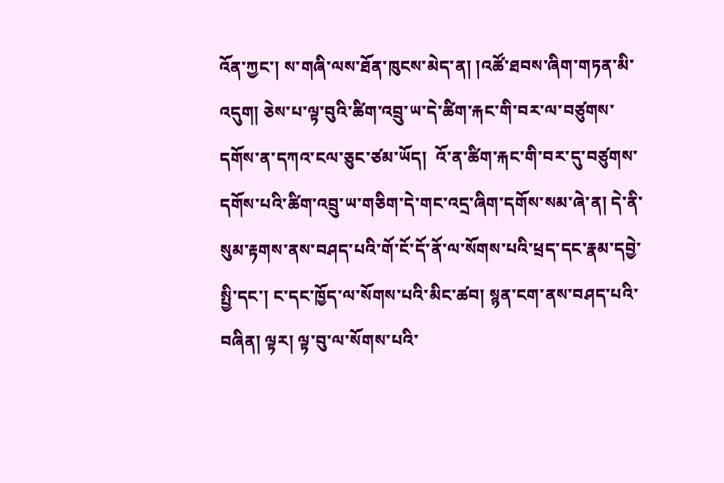འོན་ཀྱང་། ས་གཞི་ལས་ཐོན་ཁུངས་མེད་ན། །འཚོ་ཐབས་ཞིག་གཏན་མི་འདུག། ཅེས་པ་ལྟ་བུའི་ཚིག་འབྲུ་ཡ་དེ་ཚིག་རྐང་གི་བར་ལ་བཙུགས་དགོས་ན་དཀའ་ངལ་ཅུང་ཙམ་ཡོད།  འོ་ན་ཚིག་རྐང་གི་བར་དུ་བཙུགས་དགོས་པའི་ཚིག་འབྲུ་ཡ་གཅིག་དེ་གང་འདྲ་ཞིག་དགོས་སམ་ཞེ་ན། དེ་ནི་སུམ་རྟགས་ནས་བཤད་པའི་གོ་ངོ་དོ་ནོ་ལ་སོགས་པའི་ཕྲད་དང་རྣམ་དབྱེ་སྤྱི་དང་། ང་དང་ཁྱོད་ལ་སོགས་པའི་མིང་ཚབ། སྙན་ངག་ནས་བཤད་པའི་བཞིན། ལྟར། ལྟ་བུ་ལ་སོགས་པའི་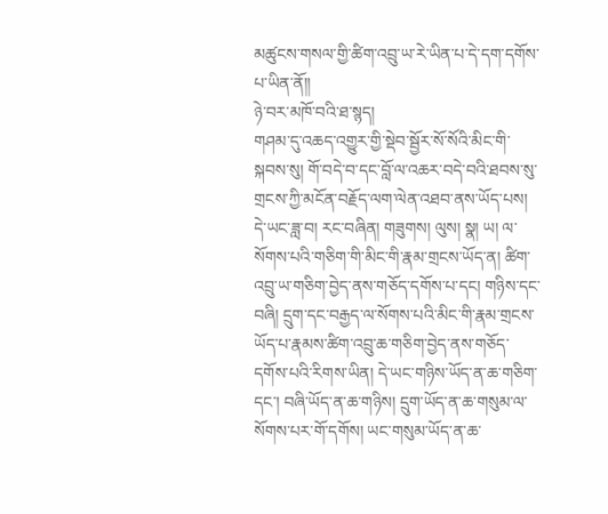མཚུངས་གསལ་གྱི་ཚིག་འབྲུ་ཡ་རེ་ཡིན་པ་དེ་དག་དགོས་པ་ཡིན་ནོ།།
ཉེ་བར་མཁོ་བའི་ཐ་སྙད།
གཤམ་དུ་འཆད་འགྱུར་གྱི་སྡེབ་སྦྱོར་སོ་སོའི་མིང་གི་སྐབས་སུ། གོ་བདེ་བ་དང་བློ་ལ་འཆར་བདེ་བའི་ཐབས་སུ་གྲངས་ཀྱི་མངོན་བརྗོད་ལག་ལེན་འཐབ་ནས་ཡོད་པས། དེ་ཡང་ཟླ་བ། རང་བཞིན། གཟུགས། ལུས། སྣ། ཡ། ལ་སོགས་པའི་གཅིག་གི་མིང་གི་རྣམ་གྲངས་ཡོད་ན། ཚིག་འབྲུ་ཡ་གཅིག་བྱེད་ནས་གཅོད་དགོས་པ་དང། གཉིས་དང་བཞི། དྲུག་དང་བརྒྱད་ལ་སོགས་པའི་མིང་གི་རྣམ་གྲངས་ཡོད་པ་རྣམས་ཚིག་འབྲུ་ཆ་གཅིག་བྱེད་ནས་གཅོད་དགོས་པའི་རིགས་ཡིན། དེ་ཡང་གཉིས་ཡོད་ན་ཆ་གཅིག་དང་། བཞི་ཡོད་ན་ཆ་གཉིས། དྲུག་ཡོད་ན་ཆ་གསུམ་ལ་སོགས་པར་གོ་དགོས། ཡང་གསུམ་ཡོད་ན་ཆ་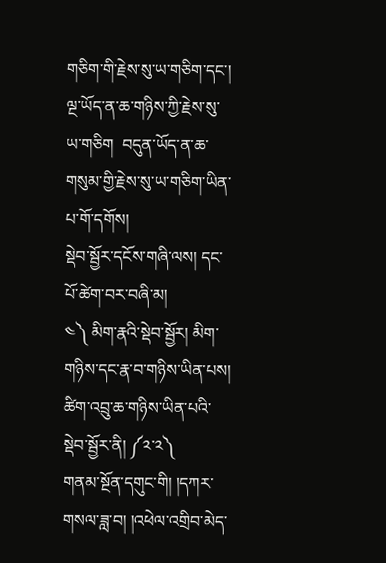གཅིག་གི་རྗེས་སུ་ཡ་གཅིག་དང་། ལྔ་ཡོད་ན་ཆ་གཉིས་ཀྱི་རྗེས་སུ་ཡ་གཅིག  བདུན་ཡོད་ན་ཆ་གསུམ་གྱི་རྗེས་སུ་ཡ་གཅིག་ཡིན་པ་གོ་དགོས།
སྡེབ་སྦྱོར་དངོས་གཞི་ལས། དང་པོ་ཚེག་བར་བཞི་མ།
༤༽ མིག་རྣའི་སྡེབ་སྦྱོར། མིག་གཉིས་དང་རྣ་བ་གཉིས་ཡིན་པས། ཚིག་འབྲུ་ཆ་གཉིས་ཡིན་པའི་སྡེབ་སྦྱོར་ནི། ༼༢་༢༽
གནམ་སྔོན་དགུང་གི། །དཀར་གསལ་ཟླ་བ། །འཕེལ་འགྲིབ་མེད་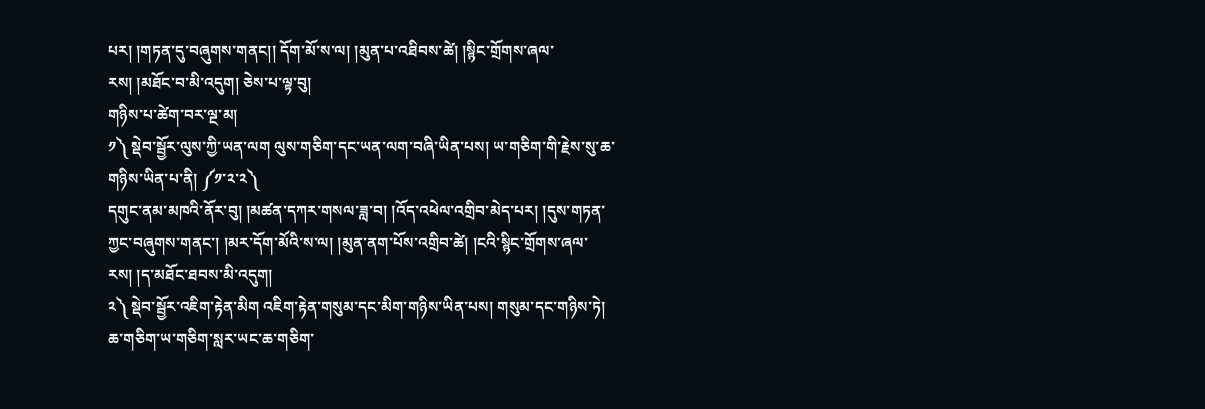པར། །གཏན་དུ་བཞུགས་གནང།། དོག་མོ་ས་ལ། །མུན་པ་འཐིབས་ཚེ། །སྙིང་གྲོགས་ཞལ་རས། །མཐོང་བ་མི་འདུག། ཅེས་པ་ལྟ་བུ།
གཉིས་པ་ཚེག་བར་ལྔ་མ།
༡༽ སྡེབ་སྦྱོར་ལུས་ཀྱི་ཡན་ལག ལུས་གཅིག་དང་ཡན་ལག་བཞི་ཡིན་པས། ཡ་གཅིག་གི་རྗེས་སུ་ཆ་གཉིས་ཡིན་པ་ནི། ༼༡་༢་༢༽
དགུང་ནམ་མཁའི་ནོར་བུ། །མཚན་དཀར་གསལ་ཟླ་བ། །འོད་འཕེལ་འགྲིབ་མེད་པར། །དུས་གཏན་ཀྱང་བཞུགས་གནང་། །མར་དོག་མོའི་ས་ལ། །མུན་ནག་པོས་འགྲིབ་ཚེ། །ངའི་སྙིང་གྲོགས་ཞལ་རས། །ད་མཐོང་ཐབས་མི་འདུག།
༢༽ སྡེབ་སྦྱོར་འཇིག་རྟེན་མིག འཇིག་རྟེན་གསུམ་དང་མིག་གཉིས་ཡིན་པས། གསུམ་དང་གཉིས་ཏེ། ཆ་གཅིག་ཡ་གཅིག་སླར་ཡང་ཆ་གཅིག་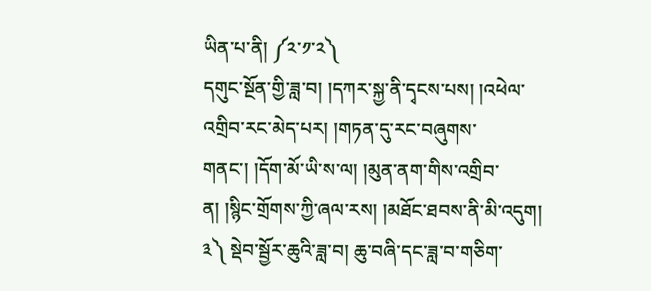ཡིན་པ་ནི། ༼༢་༡་༢༽
དགུང་སྔོན་གྱི་ཟླ་བ། །དཀར་སྐྱ་ནི་དྭངས་པས། །འཕེལ་འགྲིབ་རང་མེད་པར། །གཏན་དུ་རང་བཞུགས་གནང་། །དོག་མོ་ཡི་ས་ལ། །མུན་ནག་གིས་འགྲིབ་ན། །སྙིང་གྲོགས་ཀྱི་ཞལ་རས། །མཐོང་ཐབས་ནི་མི་འདུག།
༣༽ སྡེབ་སྦྱོར་ཆུའི་ཟླ་བ། ཆུ་བཞི་དང་ཟླ་བ་གཅིག་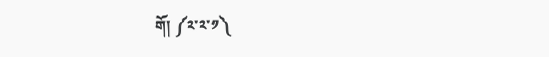གོ། ༼༢་༢་༡༽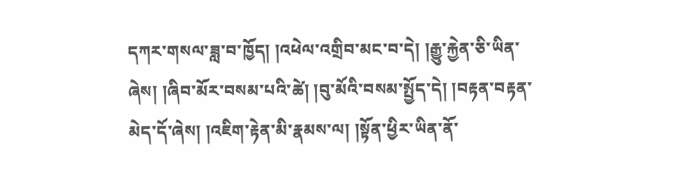དཀར་གསལ་ཟླ་བ་ཁྱོད། །འཕེལ་འགྲིབ་མང་བ་དེ། །རྒྱུ་རྐྱེན་ཅི་ཡིན་ཞེས། །ཞིབ་མོར་བསམ་པའི་ཚེ། །བུ་མོའི་བསམ་སྤྱོད་དེ། །བརྟན་བརྟན་མེད་དོ་ཞེས། །འཇིག་རྟེན་མི་རྣམས་ལ། །སྟོན་ཕྱིར་ཡིན་ནོ་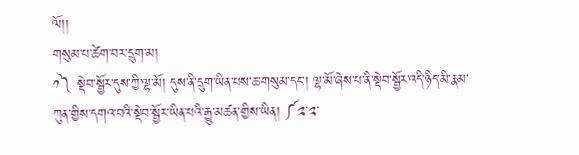ལོ།།
གསུམ་པ་ཚེག་བར་དྲུག་མ།
༡༽ སྡེབ་སྦྱོར་དུས་ཀྱི་ལྷ་མོ། དུས་ནི་དྲུག་ཡིན་པས་ཆ་གསུམ་དང་། ལྷ་མོ་ཞེས་པ་ནི་སྡེབ་སྦྱོར་འདི་ཉིད་མི་རྣམ་ཀུན་གྱིས་དགའ་བའི་སྡེབ་སྦྱོར་ཡིན་པའི་རྒྱུ་མཚན་གྱིས་ཡིན། ༼༢་༢་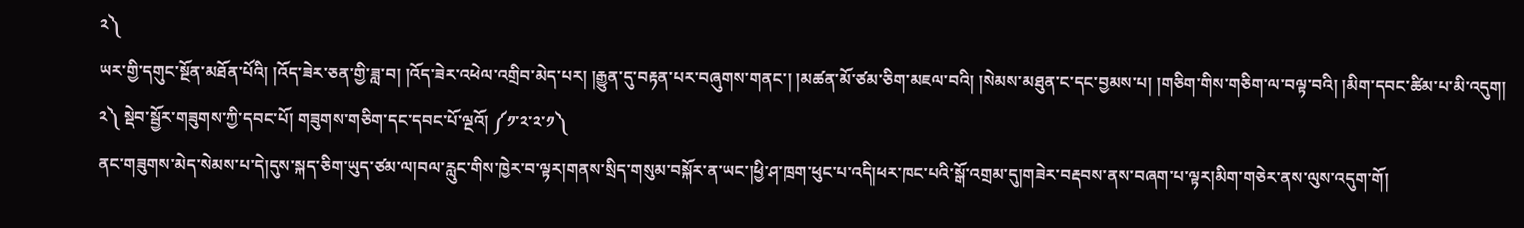༢༽
ཡར་གྱི་དགུང་སྔོན་མཐོན་པོའི། །འོད་ཟེར་ཅན་གྱི་ཟླ་བ། །འོད་ཟེར་འཕེལ་འགྲིབ་མེད་པར། །རྒྱུན་དུ་བརྟན་པར་བཞུགས་གནང་། །མཚན་མོ་ཙམ་ཅིག་མཇལ་བའི། །སེམས་མཐུན་ང་དང་བྱམས་པ། །གཅིག་གིས་གཅིག་ལ་བལྟ་བའི། །མིག་དབང་ཚིམ་པ་མི་འདུག།
༢༽ སྡེབ་སྦྱོར་གཟུགས་ཀྱི་དབང་པོ། གཟུགས་གཅིག་དང་དབང་པོ་ལྔའོ། ༼༡་༢་༢་༡༽
ནང་གཟུགས་མེད་སེམས་པ་དེ།དུས་སྐད་ཅིག་ཡུད་ཙམ་ལ།བལ་རླུང་གིས་ཁྱེར་བ་ལྟར།གནས་སྲིད་གསུམ་བསྐོར་ན་ཡང་།ཕྱི་ཤ་ཁྲག་ཕུང་པ་འདི།ཕར་ཁང་པའི་སྒོ་འགྲམ་དུ།གཟེར་བརྡབས་ནས་བཞག་པ་ལྟར།མིག་གཅེར་ནས་ལུས་འདུག་གོ།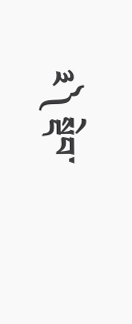༣༽ སྡེབ་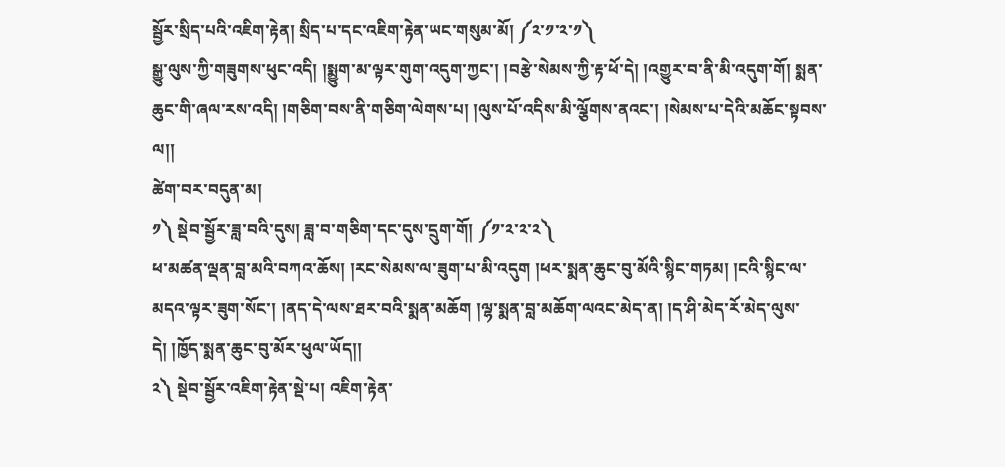སྦྱོར་སྲིད་པའི་འཇིག་རྟེན། སྲིད་པ་དང་འཇིག་རྟེན་ཡང་གསུམ་མོ། ༼༢་༡་༢་༡༽
སྒྱུ་ལུས་ཀྱི་གཟུགས་ཕུང་འདི། །སྨྱུག་མ་ལྟར་གུག་འདུག་ཀྱང་། །བརྩེ་སེམས་ཀྱི་རྟ་ཕོ་དེ། །འགྱུར་བ་ནི་མི་འདུག་གོ། སྨན་ཆུང་གི་ཞལ་རས་འདི། །གཅིག་བས་ནི་གཅིག་ལེགས་པ། །ལུས་པོ་འདིས་མི་ལྕོགས་ནའང་། །སེམས་པ་དེའི་མཆོང་སྟབས་ལ།།
ཚེག་བར་བདུན་མ།
༡༽ སྡེབ་སྦྱོར་ཟླ་བའི་དུས། ཟླ་བ་གཅིག་དང་དུས་དྲུག་གོ། ༼༡་༢་༢་༢༽
ཕ་མཚན་ལྡན་བླ་མའི་བཀའ་ཆོས། །རང་སེམས་ལ་ཟུག་པ་མི་འདུག །ཕར་སྨན་ཆུང་བུ་མོའི་སྙིང་གཏམ། །ངའི་སྙིང་ལ་མདའ་ལྟར་ཟུག་སོང་། །ནད་དེ་ལས་ཐར་བའི་སྨན་མཆོག །ལྷ་སྨན་བླ་མཆོག་ལའང་མེད་ན། །ད་ཤི་མེད་རོ་མེད་ལུས་དེ། །ཁྱོད་སྨན་ཆུང་བུ་མོར་ཕུལ་ཡོད།།
༢༽ སྡེབ་སྦྱོར་འཇིག་རྟེན་སྡེ་པ། འཇིག་རྟེན་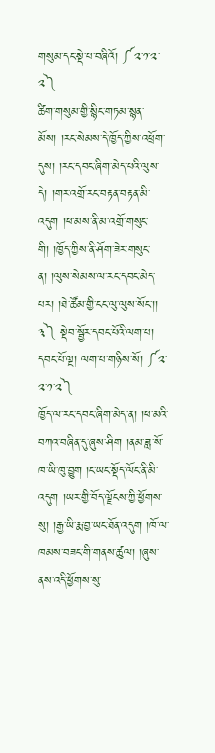གསུམ་དང་སྡེ་པ་བཞིའོ། ༼༢་༡་༢་༢༽
ཚིག་གསུམ་གྱི་སྙིང་གཏམ་སྙན་མོས། །རང་སེམས་དེ་ཁྱོད་ཀྱིས་འཕྲོག་དུས། །རང་དབང་ཞིག་མེད་པའི་ལུས་དེ། །གར་འགྲོ་རང་བརྟན་བརྟན་མི་འདུག །ཕ་མས་ནི་མ་འགྲོ་གསུང་གི། །ཁྱོད་ཀྱིས་ནི་ཤོག་ཟེར་གསུང་ན། །ལུས་སེམས་ལ་རང་དབང་མེད་པར། །ཐེ་ཚོམ་གྱི་ངང་ལུ་ལུས་སོང་།།
༣༽ སྡེབ་སྦྱོར་དབང་པོའི་ལག་པ། དབང་པོ་ལྔ། ལག་པ་གཉིས་སོ། ༼༢་༢་༡་༢༽
ཁྱོད་ལ་རང་དབང་ཞིག་མེད་ན། །ཕ་མའི་བཀའ་བཞིན་དུ་ཞུས་ཤིག །ནམ་ཟླ་སོ་ཁ་ཡི་ཁུ་བྱུག །ང་ཡང་སྡོད་ལོང་ནི་མི་འདུག །ཡར་གྱི་བོད་ལྗོངས་ཀྱི་ཕྱོགས་སུ། །རྒྱ་ཡི་རྨ་བྱ་ཡང་ཐོན་འདུག །ཁོ་ལ་ཁམས་བཟང་གི་གནས་ཚུལ། །ཞུས་ནས་འདི་ཕྱོགས་སུ་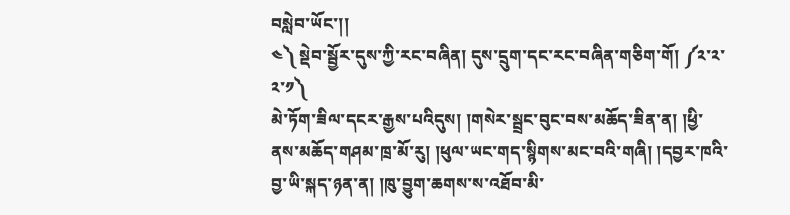བསླེབ་ཡོང་།།
༤༽ སྡེབ་སྦྱོར་དུས་ཀྱི་རང་བཞིན། དུས་དྲུག་དང་རང་བཞིན་གཅིག་གོ། ༼༢་༢་༢་༡༽
མེ་ཏོག་ཟིལ་དངར་རྒྱས་པའིདུས། །གསེར་སྦྲང་བུང་བས་མཆོད་ཟིན་ན། །ཕྱི་ནས་མཆོད་གཤམ་ཁྲ་མོ་རུ། །ཕུལ་ཡང་གད་སྙིགས་མང་བའི་གཞི། །དབྱར་ཁའི་བྱ་ཡི་སྐད་ཉན་ན། །ཁུ་བྱུག་ཆགས་ས་འཐོབ་མི་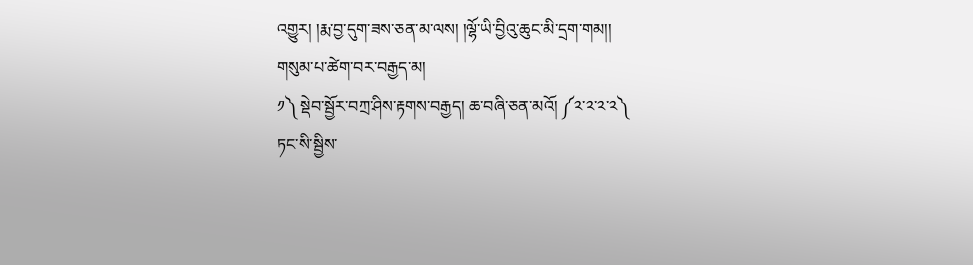འགྱུར། །རྨ་བྱ་དུག་ཟས་ཅན་མ་ལས། །ལྷོ་ཡི་བྱིའུ་ཆུང་མི་དྲག་གམ།།
གསུམ་པ་ཚེག་བར་བརྒྱད་མ།
༡༽ སྡེབ་སྦྱོར་བཀྲ་ཤིས་རྟགས་བརྒྱད། ཆ་བཞི་ཅན་མའོ། ༼༢་༢་༢་༢༽
ཏང་སི་སྦྱིས་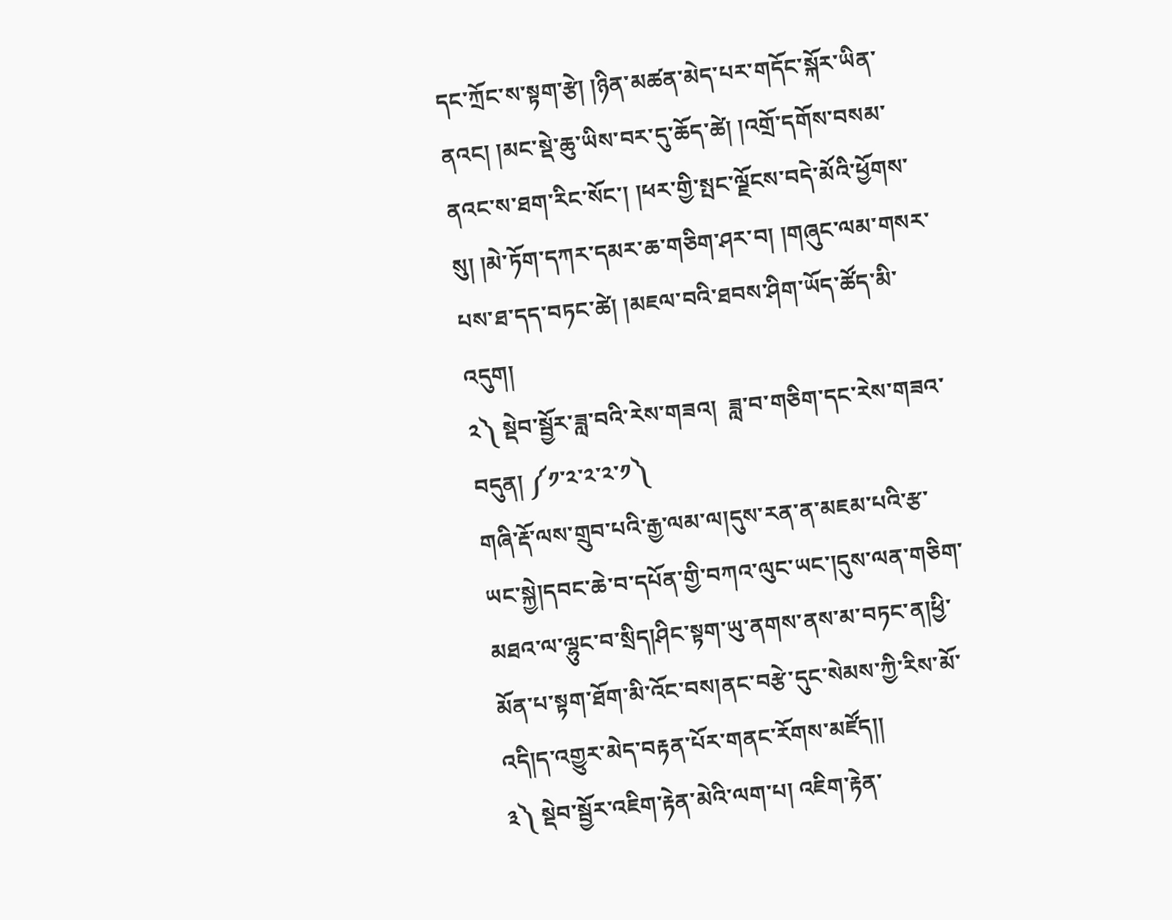དང་ཀྲོང་ས་སྟག་རྩེ། །ཉིན་མཚན་མེད་པར་གདོང་སྐོར་ཡིན་ནའང། །མང་སྡེ་ཆུ་ཡིས་བར་དུ་ཆོད་ཚེ། །འགྲོ་དགོས་བསམ་ནའང་ས་ཐག་རིང་སོང་། །ཕར་གྱི་སྤང་ལྗོངས་བདེ་མོའི་ཕྱོགས་སུ། །མེ་ཏོག་དཀར་དམར་ཆ་གཅིག་ཤར་བ། །གཞུང་ལམ་གསར་པས་ཐ་དད་བཏང་ཚེ། །མཇལ་བའི་ཐབས་ཤིག་ཡོད་ཚོད་མི་འདུག།
༢༽ སྡེབ་སྦྱོར་ཟླ་བའི་རེས་གཟའ།  ཟླ་བ་གཅིག་དང་རེས་གཟའ་བདུན། ༼༡་༢་༢་༢་༡༽
གཞི་རྡོ་ལས་གྲུབ་པའི་རྒྱ་ལམ་ལ།དུས་རན་ན་མཇམ་པའི་རྩ་ཡང་སྐྱེ།དབང་ཆེ་བ་དཔོན་གྱི་བཀའ་ལུང་ཡང་།དུས་ལན་གཅིག་མཐའ་ལ་ལྷུང་བ་སྲིད།ཤིང་སྟག་ཡུ་ནགས་ནས་མ་བཏང་ན།ཕྱི་མོན་པ་སྟག་ཐོག་མི་འོང་བས།ནང་བརྩེ་དུང་སེམས་ཀྱི་རིས་མོ་འདི།ད་འགྱུར་མེད་བརྟན་པོར་གནང་རོགས་མཛོད།།
༣༽ སྡེབ་སྦྱོར་འཇིག་རྟེན་མེའི་ལག་པ། འཇིག་རྟེན་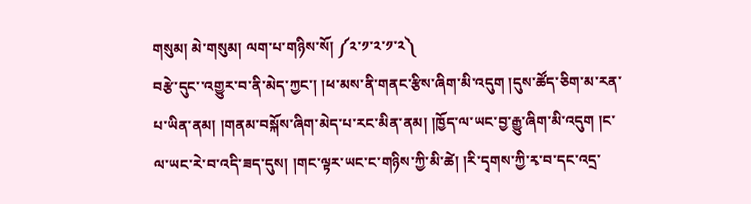གསུམ། མེ་གསུམ། ལག་པ་གཉིས་སོ། ༼༢་༡་༢་༡་༢༽
བརྩེ་དུང་་འགྱུར་བ་ནི་མེད་ཀྱང་། །ཕ་མས་ནི་གནང་རྩིས་ཞིག་མི་འདུག །དུས་ཚོད་ཅིག་མ་རན་པ་ཡིན་ནམ། །གནམ་བསྐོས་ཞིག་མེད་པ་རང་མིན་ནམ། །ཁྱོད་ལ་ཡང་བྱ་རྒྱུ་ཞིག་མི་འདུག །ང་ལ་ཡང་རེ་བ་འདི་ཟད་དུས། །གང་ལྟར་ཡང་ང་གཉིས་ཀྱི་མི་ཚེ། །རི་དྭགས་ཀྱི་རྭ་བ་དང་འདྲ་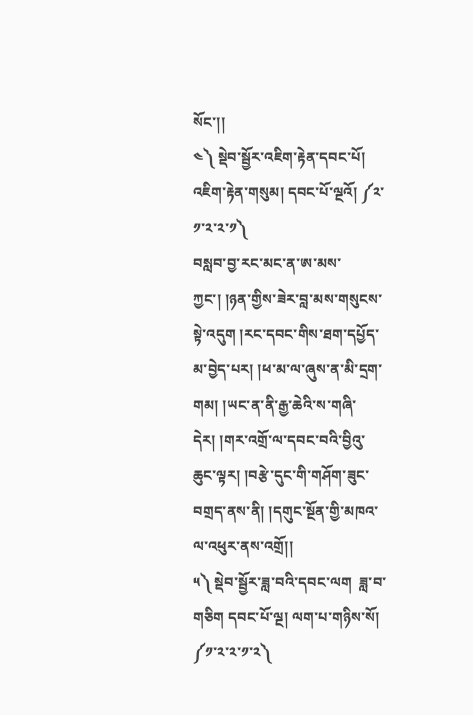སོང་།།
༤༽ སྡེབ་སྦྱོར་འཇིག་རྟེན་དབང་པོ། འཇིག་རྟེན་གསུམ། དབང་པོ་ལྔའོ། ༼༢་༡་༢་༢་༡༽
བསླབ་བྱ་རང་མང་ན་ཨ་མས་ཀྱང་། །ཉན་གྱིས་ཟེར་བླ་མས་གསུངས་སྟེ་འདུག །རང་དབང་གིས་ཐག་དཔྱོད་མ་བྱེད་པར། །ཕ་མ་ལ་ཞུས་ན་མི་དྲག་གམ། །ཡང་ན་ནི་རྒྱ་ཆེའི་ས་གཞི་དེར། །གར་འགྲོ་ལ་དབང་བའི་བྱིའུ་ཆུང་ལྟར། །བརྩེ་དུང་གི་གཤོག་ཟུང་བགྲད་ནས་ནི། །དགུང་སྔོན་གྱི་མཁའ་ལ་འཕུར་ནས་འགྲོ།།
༥༽ སྡེབ་སྦྱོར་ཟླ་བའི་དབང་ལག  ཟླ་བ་གཅིག དབང་པོ་ལྔ། ལག་པ་གཉིས་སོ། ༼༡་༢་༢་༡་༢༽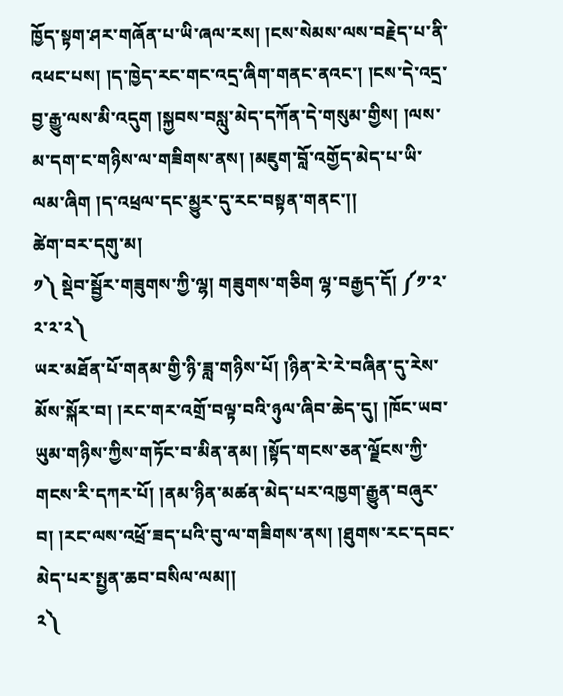ཁྱོད་སྟག་ཤར་གཞོན་པ་ཡི་ཞལ་རས། །ངས་སེམས་ལས་བརྗེད་པ་ནི་འཕང་པས། །ད་ཁྱེད་རང་གང་འདྲ་ཞིག་གནང་ནའང་། །ངས་དེ་འདྲ་བྱ་རྒྱུ་ལས་མི་འདུག །སྐྱབས་བསླུ་མེད་དཀོན་དེ་གསུམ་གྱིས། །ལས་མ་དག་ང་གཉིས་ལ་གཟིགས་ནས། །མཇུག་བློ་འགྱོད་མེད་པ་ཡི་ལམ་ཞིག །ད་འཕྲལ་དང་མྱུར་དུ་རང་བསྟན་གནང་།།
ཚེག་བར་དགུ་མ།
༡༽ སྡེབ་སྦྱོར་གཟུགས་ཀྱི་ལྷ། གཟུགས་གཅིག ལྷ་བརྒྱད་དོ། ༼༡་༢་༢་༢་༢༽
ཡར་མཐོན་པོ་གནམ་གྱི་ཉི་ཟླ་གཉིས་པོ། །ཉིན་རེ་རེ་བཞིན་དུ་རེས་མོས་སྐོར་བ། །རང་གར་འགྲོ་བལྟ་བའི་ཉུལ་ཞིབ་ཆེད་དུ། །ཁོང་ཡབ་ཡུམ་གཉིས་ཀྱིས་གཏོང་བ་མིན་ནམ། །སྟོད་གངས་ཅན་ལྗོངས་ཀྱི་གངས་རི་དཀར་པོ། །ནམ་ཉིན་མཚན་མེད་པར་འཁྱག་རྒྱུན་བཞུར་བ། །རང་ལས་འཕྲོ་ཟད་པའི་བུ་ལ་གཟིགས་ནས། །ཐུགས་རང་དབང་མེད་པར་སྤྱན་ཆབ་བསིལ་ལམ།།
༢༽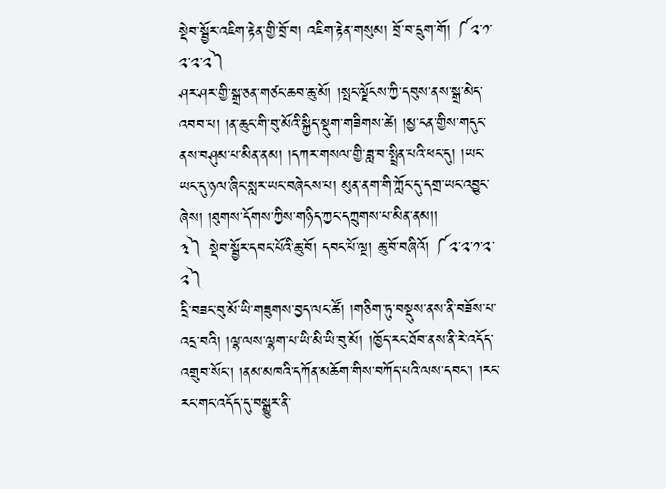སྡེབ་སྦྱོར་འཇིག་རྟེན་གྱི་བྲོ་བ། འཇིག་རྟེན་གསུམ། བྲོ་བ་དྲུག་གོ། ༼༢་༡་༢་༢་༢༽
ཤར་ཤར་གྱི་སྒྲ་ཅན་གཙང་ཆབ་ཆུ་མོ། །སྤང་ལྗོངས་ཀྱི་དབུས་ནས་སྒྲ་མེད་འབབ་པ། །ན་ཆུང་གི་བུ་མོའི་སྐྱིད་སྡུག་གཟིགས་ཚེ། །མྱ་ངན་གྱིས་གདུང་ནས་བཤུམ་པ་མིན་ནམ། །དཀར་གསལ་གྱི་ཟླ་བ་སྤྲིན་པའི་ཕང་དུ། །ཡང་ཡང་དུ་ཉལ་ཞིང་སླར་ཡང་བཞེངས་པ། མུན་ནག་གི་ཀློང་དུ་དགྲ་ཡང་འབྱུང་ཞེས། །ཐུགས་དོགས་ཀྱིས་གཉིད་ཀྱང་དཀྲུགས་པ་མིན་ནམ།།
༣༽ སྡེབ་སྦྱོར་དབང་པོའི་ཆུ་བོ། དབང་པོ་ལྔ། ཆུ་བོ་བཞིའོ། ༼༢་༢་༡་༢་༢༽
དྲི་བཟང་བུ་མོ་ཡི་གཟུགས་བྱད་ལང་ཚོ། །གཅིག་ཏུ་བསྡུས་ནས་ནི་བཟོས་པ་འདྲ་བའི། །ལྷ་ལས་ལྷག་པ་ཡི་མི་ཡི་བུ་མོ། །ཁྱོད་རང་ཐོབ་ནས་ནི་རེ་འདོད་འགྲུབ་སོང་། །ནམ་མཁའི་དཀོན་མཆོག་གིས་བཀོད་པའི་ལས་དབང་། །རང་རང་གང་འདོད་དུ་བསྒྱུར་ནི་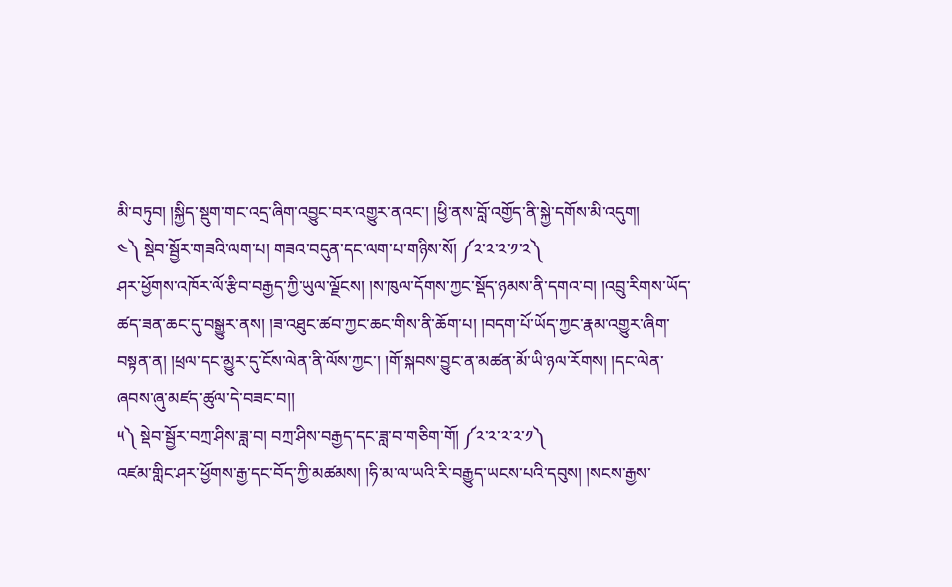མི་བཏུབ། །སྐྱིད་སྡུག་གང་འདྲ་ཞིག་འབྱུང་བར་འགྱུར་ནའང་། །ཕྱི་ནས་བློ་འགྱོད་ནི་སྐྱེ་དགོས་མི་འདུག།
༤༽ སྡེབ་སྦྱོར་གཟའི་ལག་པ། གཟའ་བདུན་དང་ལག་པ་གཉིས་སོ། ༼༢་༢་༢་༡་༢༽
ཤར་ཕྱོགས་འཁོར་ལོ་རྩིབ་བརྒྱད་ཀྱི་ཡུལ་ལྗོངས། །ས་ཁུལ་དོགས་ཀྱང་སྡོད་ཉམས་ནི་དགའ་བ། །འབྲུ་རིགས་ཡོད་ཚད་ཟན་ཆང་དུ་བསྒྱུར་ནས། །ཟ་འཐུང་ཚབ་ཀྱང་ཆང་གིས་ནི་ཆོག་པ། །བདག་པོ་ཡོད་ཀྱང་རྣམ་འགྱུར་ཞིག་བསྟན་ན། །ཕྲལ་དང་མྱུར་དུ་ངོས་ལེན་ནི་ལོས་ཀྱང་། །གོ་སྐབས་བྱུང་ན་མཚན་མོ་ཡི་ཉལ་རོགས། །དང་ལེན་ཞབས་ཞུ་མཛད་ཚུལ་དེ་བཟང་བ།།
༥༽ སྡེབ་སྦྱོར་བཀྲ་ཤིས་ཟླ་བ། བཀྲ་ཤིས་བརྒྱད་དང་ཟླ་བ་གཅིག་གོ། ༼༢་༢་༢་༢་༡༽
འཛམ་གླིང་ཤར་ཕྱོགས་རྒྱ་དང་བོད་ཀྱི་མཚམས། །ཧི་མ་ལ་ཡའི་རི་བརྒྱུད་ཡངས་པའི་དབུས། །སངས་རྒྱས་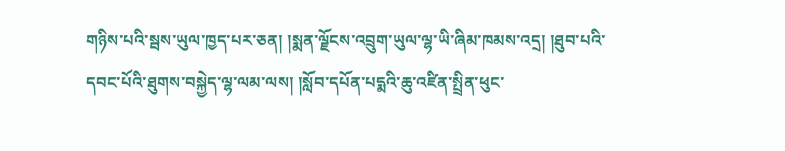གཉིས་པའི་སྦས་ཡུལ་ཁྱད་པར་ཅན། །སྨན་ལྗོངས་འབྲུག་ཡུལ་ལྷ་ཡི་ཞིམ་ཁམས་འདྲ། །ཐུབ་པའི་དབང་པོའི་ཐུགས་བསྐྱེད་ལྷ་ལམ་ལས། །སློབ་དཔོན་པདྨའི་ཆུ་འཛིན་སྤྲིན་ཕུང་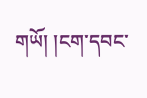གཡོ། །ངག་དབང་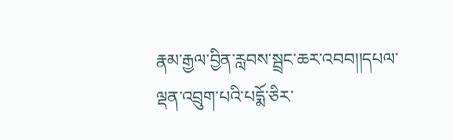རྣམ་རྒྱལ་བྱིན་རླབས་སྦྲང་ཆར་འབབ།།དཔལ་ལྡན་འབྲུག་པའི་པདྨོ་ཅིར་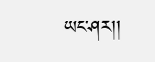ཡང་ཤར།།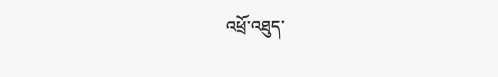འཕྲོ་འཐུད་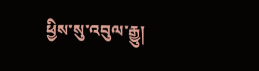ཕྱིས་སུ་འབུལ་རྒྱུ།